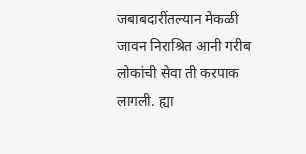जबाबदारींतल्यान मेकळी जावन निराश्रित आनी गरीब लोकांची सेवा ती करपाक लागली. ह्या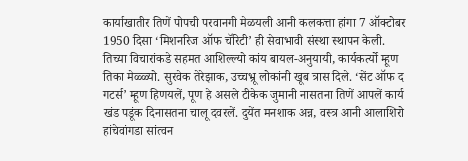कार्याखातीर तिणें पोपची परवानगी मेळयली आनी कलकत्ता हांगा 7 ऑक्टोबर 1950 दिसा ‘मिशनरिज ऑफ चॅरिटी’ ही सेवाभावी संस्था स्थापन केली. तिच्या विचारांकडे सहमत आशिल्ल्यो कांय बायल-अनुयायी, कार्यकर्त्यो म्हूण तिका मेळ्ळ्यो. सुरवेक तेरेझाक, उच्चभ्रू लोकांनी खूब त्रास दिले. ‘सेंट ऑफ द गटर्स’ म्हूण हिणयलें, पूण हे असले टीकेक जुमानी नासतना तिणें आपलें कार्य खंड पडूंक दिनासतना चालू दवरलें. दुयेंत मनशाक अन्न, वस्त्र आनी आलाशिरो हांचेवांगडा सांत्वन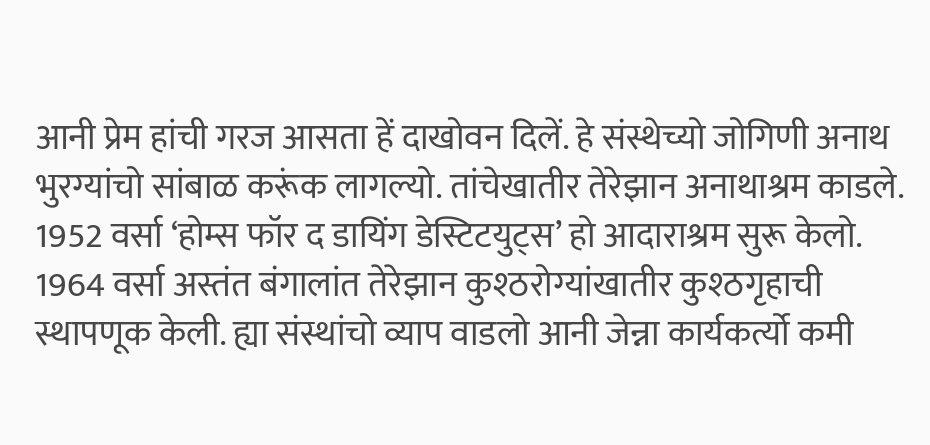आनी प्रेम हांची गरज आसता हें दाखोवन दिलें. हे संस्थेच्यो जोगिणी अनाथ भुरग्यांचो सांबाळ करूंक लागल्यो. तांचेखातीर तेरेझान अनाथाश्रम काडले. 1952 वर्सा ‘होम्स फॉर द डायिंग डेस्टिटयुट्स’ हो आदाराश्रम सुरू केलो. 1964 वर्सा अस्तंत बंगालांत तेरेझान कुश्ठरोग्यांखातीर कुश्ठगृहाची स्थापणूक केली. ह्या संस्थांचो व्याप वाडलो आनी जेन्ना कार्यकर्त्यो कमी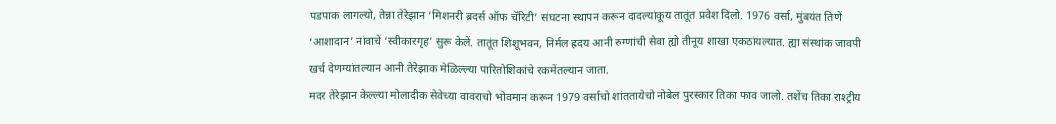पडपाक लागल्यो, तेन्ना तेरेझान ‘मिशनरी ब्रदर्स ऑफ चॅरिटी’ संघटना स्थापन करून दादल्यांकूय तातूंत प्रवेश दिलो. 1976 वर्सा, मुंबयंत तिणें ‘आशादान’ नांवाचें ‘स्वीकारगृह’ सुरू केलें. तातूंत शिशूभवन, निर्मल ह्रदय आनी रुग्णांची सेवा ह्यो तीनूय शाखा एकठांयल्यात. ह्या संस्थांक जावपी खर्च देणग्यांतल्यान आनी तेरेझाक मेळिल्ल्या पारितोशिकांचे रकमेंतल्यान जाता.
मदर तेरेझान केल्ल्या मोलादीक सेवेच्या वावराचो भोवमान करून 1979 वर्साचो शांततायेचो नोबेल पुरस्कार तिका फाव जालो. तशेंच तिका राश्ट्रीय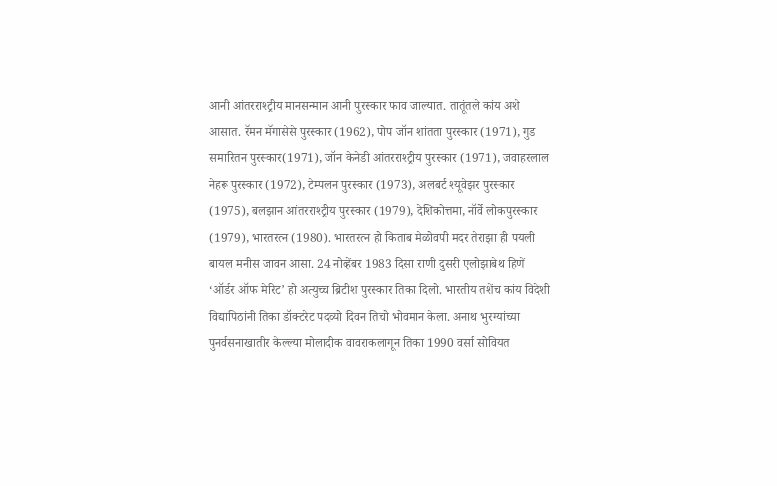आनी आंतरराश्ट्रीय मानसन्मान आनी पुरस्कार फाव जाल्यात. तातूंतले कांय अशे आसात. रॅमन मॅगासेसे पुरस्कार (1962), पोप जॉन शांतता पुरस्कार (1971), गुड समारितन पुरस्कार(1971), जॉन केनेडी आंतरराश्ट्रीय पुरस्कार (1971), जवाहरलाल नेहरू पुरस्कार (1972), टेम्पलन पुरस्कार (1973), अलबर्ट श्यूवेझर पुरस्कार (1975), बलझान आंतरराश्ट्रीय पुरस्कार (1979), देशिकोत्तमा, नॉर्वे लोकपुरस्कार (1979), भारतरत्न (1980). भारतरत्न हो किताब मेळोवपी मदर तेराझा ही पयली बायल मनीस जावन आसा. 24 नोव्हेंबर 1983 दिसा राणी दुसरी एलोझाबेथ हिणें ‘ऑर्डर ऑफ मेरिट’ हो अत्युच्च ब्रिटीश पुरस्कार तिका दिलो. भारतीय तशेंच कांय विदेशी विद्यापिठांनी तिका डॉक्टरेट पदव्यो दिवन तिचो भोवमान केला. अनाथ भुरग्यांच्या पुनर्वसनाखातीर केल्ल्या मोलादीक वावराकलागून तिका 1990 वर्सा सोवियत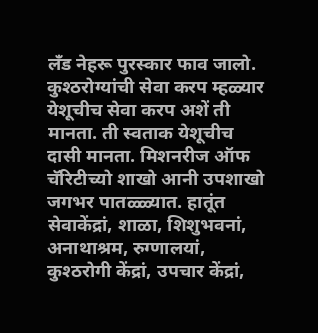लॅंड नेहरू पुरस्कार फाव जालो.
कुश्ठरोग्यांची सेवा करप म्हळ्यार येशूचीच सेवा करप अशें ती मानता. ती स्वताक येशूचीच दासी मानता. मिशनरीज ऑफ चॅरिटीच्यो शाखो आनी उपशाखो जगभर पातळ्ळ्यात. हातूंत सेवाकेंद्रां, शाळा, शिशुभवनां, अनाथाश्रम, रुग्णालयां, कुश्ठरोगी केंद्रां, उपचार केंद्रां,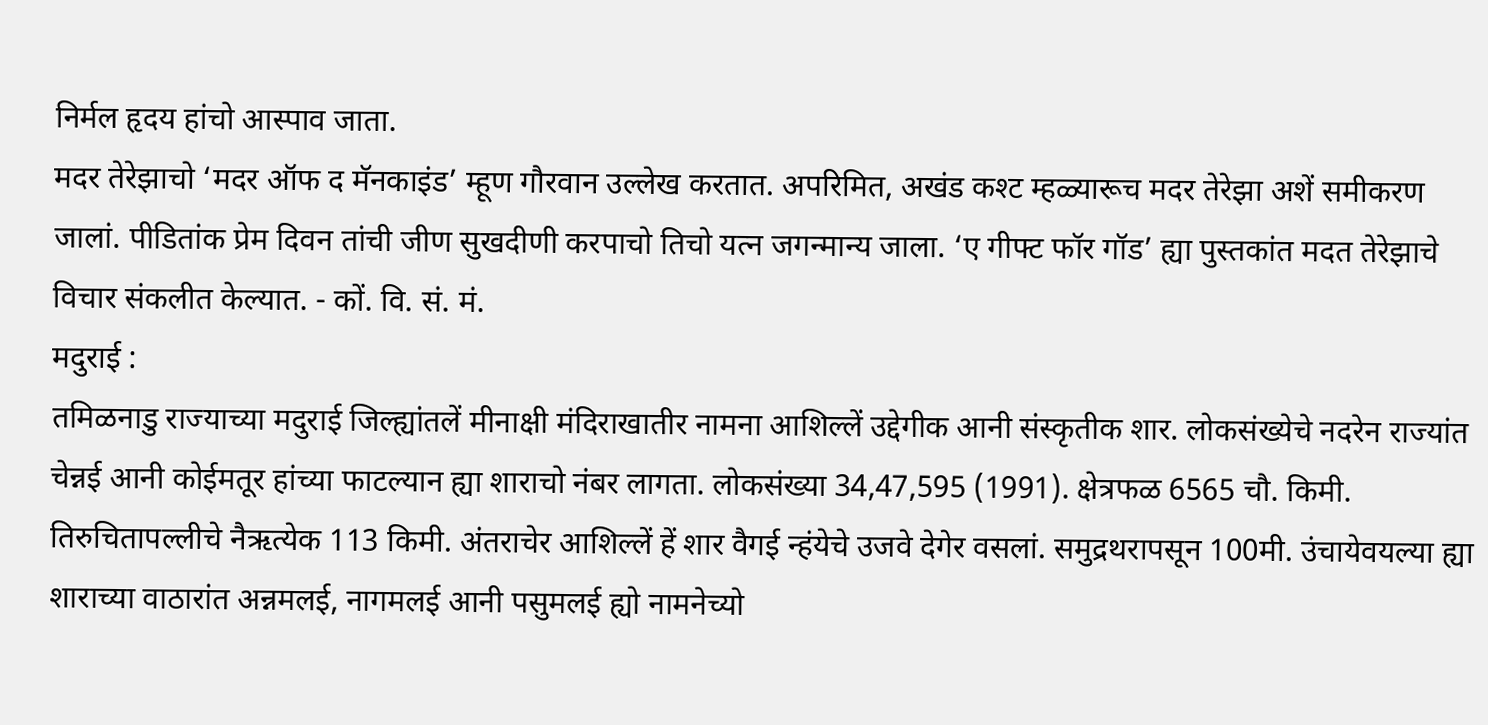निर्मल हृदय हांचो आस्पाव जाता.
मदर तेरेझाचो ‘मदर ऑफ द मॅनकाइंड’ म्हूण गौरवान उल्लेख करतात. अपरिमित, अखंड कश्ट म्हळ्यारूच मदर तेरेझा अशें समीकरण जालां. पीडितांक प्रेम दिवन तांची जीण सुखदीणी करपाचो तिचो यत्न जगन्मान्य जाला. ‘ए गीफ्ट फॉर गॉड’ ह्या पुस्तकांत मदत तेरेझाचे विचार संकलीत केल्यात. - कों. वि. सं. मं.
मदुराई :
तमिळनाडु राज्याच्या मदुराई जिल्ह्यांतलें मीनाक्षी मंदिराखातीर नामना आशिल्लें उद्देगीक आनी संस्कृतीक शार. लोकसंख्येचे नदरेन राज्यांत चेन्नई आनी कोईमतूर हांच्या फाटल्यान ह्या शाराचो नंबर लागता. लोकसंख्या 34,47,595 (1991). क्षेत्रफळ 6565 चौ. किमी. तिरुचितापल्लीचे नैऋत्येक 113 किमी. अंतराचेर आशिल्लें हें शार वैगई न्हंयेचे उजवे देगेर वसलां. समुद्रथरापसून 100मी. उंचायेवयल्या ह्या शाराच्या वाठारांत अन्नमलई, नागमलई आनी पसुमलई ह्यो नामनेच्यो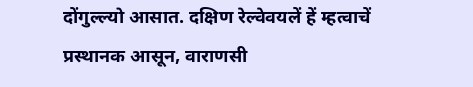दोंगुल्ल्यो आसात. दक्षिण रेल्वेवयलें हें म्हत्वाचें प्रस्थानक आसून, वाराणसी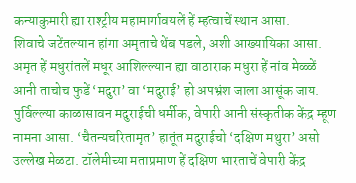कन्याकुमारी ह्या राश्ट्रीय महामार्गावयलें हें म्हत्वाचें स्थान आसा.
शिवाचे जटेंतल्यान हांगा अमृताचे थेंब पडले, अशी आख्यायिका आसा. अमृत हें मधुरांतलें मधूर आशिल्ल्यान ह्या वाठाराक मधुरा हें नांव मेळ्ळें आनी ताचोच फुडें ‘मदुरा’ वा ‘मदुराई’ हो अपभ्रंश जाला आसूंक जाय.
पुर्विल्ल्या काळासावन मदुराईची धर्मीक, वेपारी आनी संस्कृतीक केंद्र म्हूण नामना आसा. ‘चैतन्यचरितामृत’ हातूंत मदुराईचो ‘दक्षिण मथुरा’ असो उल्लेख मेळटा. टॉलेमीच्या मताप्रमाण हें दक्षिण भारताचें वेपारी केंद्र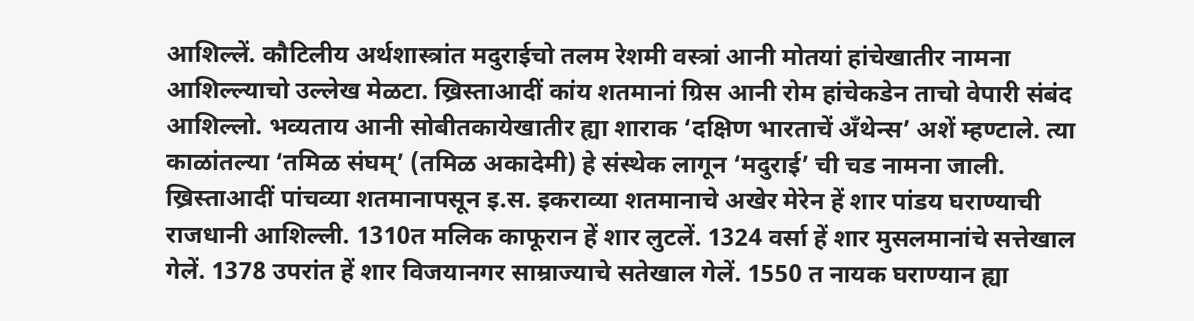आशिल्लें. कौटिलीय अर्थशास्त्रांत मदुराईचो तलम रेशमी वस्त्रां आनी मोतयां हांचेखातीर नामना आशिल्ल्याचो उल्लेख मेळटा. ख्रिस्ताआदीं कांय शतमानां ग्रिस आनी रोम हांचेकडेन ताचो वेपारी संबंद आशिल्लो. भव्यताय आनी सोबीतकायेखातीर ह्या शाराक ‘दक्षिण भारताचें अँथेन्स’ अशें म्हण्टाले. त्या काळांतल्या ‘तमिळ संघम्’ (तमिळ अकादेमी) हे संस्थेक लागून ‘मदुराई’ ची चड नामना जाली.
ख्रिस्ताआदीं पांचव्या शतमानापसून इ.स. इकराव्या शतमानाचे अखेर मेरेन हें शार पांडय घराण्याची राजधानी आशिल्ली. 1310त मलिक काफूरान हें शार लुटलें. 1324 वर्सा हें शार मुसलमानांचे सत्तेखाल गेलें. 1378 उपरांत हें शार विजयानगर साम्राज्याचे सतेखाल गेलें. 1550 त नायक घराण्यान ह्या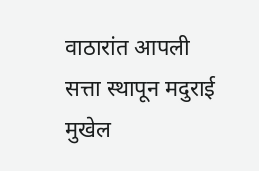वाठारांत आपली सत्ता स्थापून मदुराई मुखेल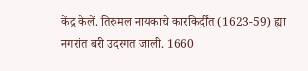केंद्र केलें. तिरुमल नायकाचे कारकिर्दींत (1623-59) ह्या नगरांत बरी उदरगत जाली. 1660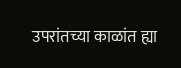उपरांतच्या काळांत ह्या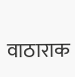वाठाराक